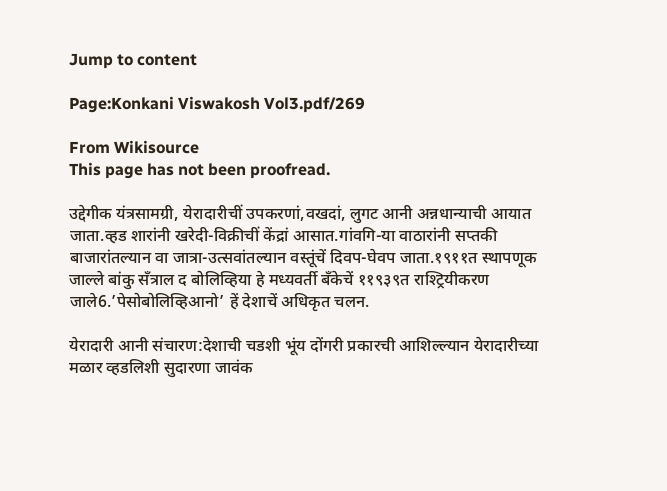Jump to content

Page:Konkani Viswakosh Vol3.pdf/269

From Wikisource
This page has not been proofread.

उद्देगीक यंत्रसामग्री, येरादारीचीं उपकरणां,वखदां, लुगट आनी अन्नधान्याची आयात जाता.व्हड शारांनी खरेदी-विक्रीचीं केंद्रां आसात.गांवगि-या वाठारांनी सप्तकी बाजारांतल्यान वा जात्रा-उत्सवांतल्यान वस्तूंचें दिवप-घेवप जाता.१९११त स्थापणूक जाल्ले बांकु सॅंत्राल द बोलिव्हिया हे मध्यवर्ती बॅंकेचें ११९३९त राश्ट्रियीकरण जाले6.’पेसोबोलिव्हिआनो’ हें देशाचें अधिकृत चलन.

येरादारी आनी संचारण:देशाची चडशी भूंय दोंगरी प्रकारची आशिल्ल्यान येरादारीच्या मळार व्हडलिशी सुदारणा जावंक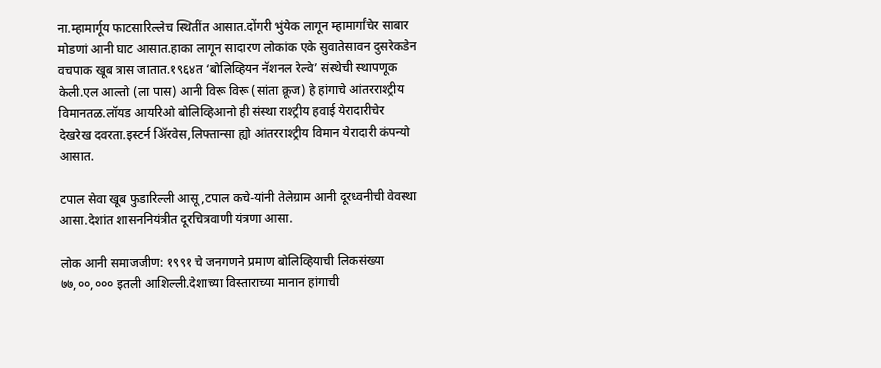ना.म्हामार्गूय फाटसारिल्लेच स्थितींत आसात.दोंगरी भुंयेक लागून म्हामार्गांचेर साबार मोडणां आनी घाट आसात.हाका लागून सादारण लोकांक एके सुवातेसावन दुसरेकडेन वचपाक खूब त्रास जातात.१९६४त ‘बोलिव्हियन नॅशनल रेल्वे’ संस्थेची स्थापणूक केली.एल आल्तो (ला पास) आनी विरू विरू (सांता क्रूज) हे हांगाचे आंतरराश्ट्रीय विमानतळ.लॉयड आयरिओ बोलिव्हिआनो ही संस्था राश्ट्रीय हवाई येरादारीचेर देखरेख दवरता.इस्टर्न ॲिरवेस,लिफ्तान्सा ह्यो आंतरराश्ट्रीय विमान येरादारी कंपन्यो आसात.

टपाल सेवा खूब फुडारिल्ली आसू,टपाल कचे-यांनी तेलेग्राम आनी दूरध्वनीची वेवस्था आसा.देशांत शासननियंत्रीत दूरचित्रवाणी यंत्रणा आसा.

लोक आनी समाजजीण: १९९१ चे जनगणने प्रमाण बोलिव्हियाची लिकसंख्या ७७,००,००० इतली आशिल्ली.देशाच्या विस्ताराच्या मानान हांगाची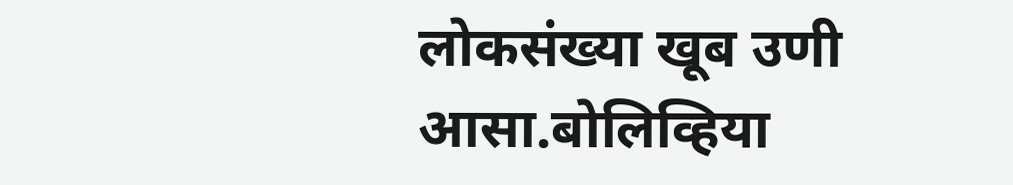लोकसंख्या खूब उणी आसा.बोलिव्हिया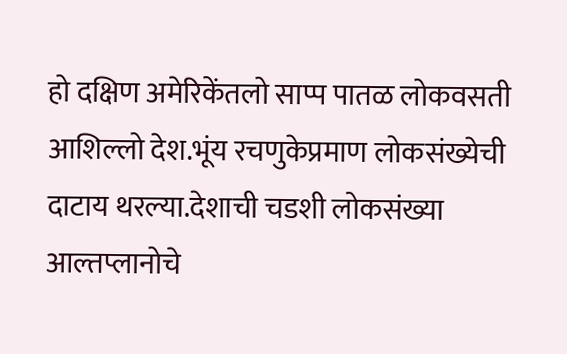हो दक्षिण अमेरिकेंतलो साप्प पातळ लोकवसती आशिल्लो देश.भूंय रचणुकेप्रमाण लोकसंख्येची दाटाय थरल्या.देशाची चडशी लोकसंख्या आल्तप्लानोचे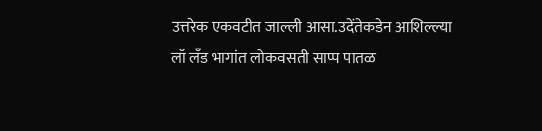उत्तरेक एकवटीत जाल्ली आसा.उदेंतेकडेन आशिल्ल्या लॉ लॅंड भागांत लोकवसती साप्प पातळ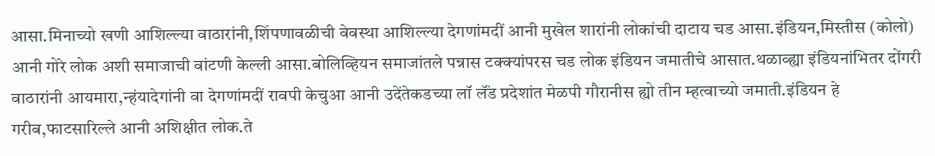आसा.मिनाच्यो खणी आशिल्ल्या वाठारांनी,शिंपणावळीची वेवस्था आशिल्ल्या देगणांमदीं आनी मुखेल शारांनी लोकांची दाटाय चड आसा.इंडियन,मिस्तीस (कोलो) आनी गोरे लोक अशी समाजाची वांटणी केल्ली आसा.बोलिव्हियन समाजांतले पन्नास टक्क्यांपरस चड लोक इंडियन जमातीचे आसात.थळाव्ह्या इंडियनांभितर दोंगरी वाठारांनी आयमारा,न्हंयादेगांनी वा देगणांमदीं रावपी केचुआ आनी उदेंतेकडच्या लॉ लॅंड प्रदेशांत मेळपी गौरानीस ह्यो तीन म्हत्वाच्यो जमाती.इंडियन हे गरीब,फाटसारिल्ले आनी अशिक्षीत लोक.ते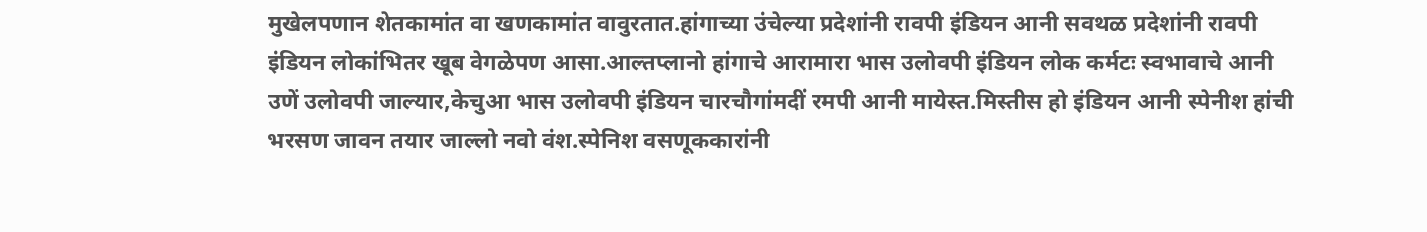मुखेलपणान शेतकामांत वा खणकामांत वावुरतात.हांगाच्या उंचेल्या प्रदेशांनी रावपी इंडियन आनी सवथळ प्रदेशांनी रावपी इंडियन लोकांभितर खूब वेगळेपण आसा.आल्तप्लानो हांगाचे आरामारा भास उलोवपी इंडियन लोक कर्मटः स्वभावाचे आनी उणें उलोवपी जाल्यार,केचुआ भास उलोवपी इंडियन चारचौगांमदीं रमपी आनी मायेस्त.मिस्तीस हो इंडियन आनी स्पेनीश हांची भरसण जावन तयार जाल्लो नवो वंश.स्पेनिश वसणूककारांनी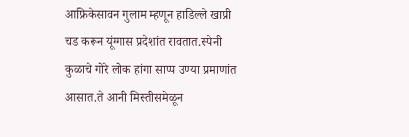आफ्रिकेसावन गुलाम म्हणून हाडिल्ले खाप्री चड करून यूंग्गास प्रदेशांत रावतात.स्पेनी कुळाचे गोरे लोक हांगा साप्प उण्या प्रमाणांत आसात.ते आनी मिस्तीसमेळून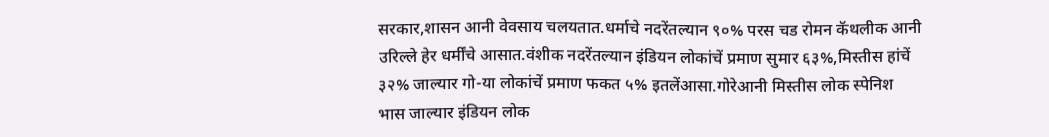सरकार,शासन आनी वेवसाय चलयतात.धर्माचे नदरेंतल्यान ९०% परस चड रोमन कॅथलीक आनी उरिल्ले हेर धर्मींचे आसात.वंशीक नदरेंतल्यान इंडियन लोकांचें प्रमाण सुमार ६३%,मिस्तीस हांचें ३२% जाल्यार गो-या लोकांचें प्रमाण फकत ५% इतलेंआसा.गोरेआनी मिस्तीस लोक स्पेनिश भास जाल्यार इंडियन लोक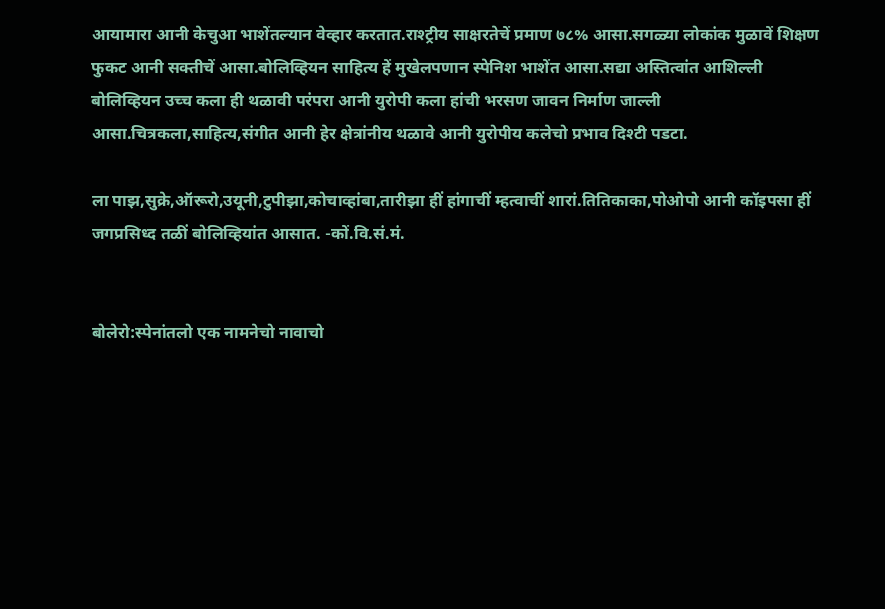आयामारा आनी केचुआ भाशेंतल्यान वेव्हार करतात.राश्ट्रीय साक्षरतेचें प्रमाण ७८% आसा.सगळ्या लोकांक मुळावें शिक्षण फुकट आनी सक्तीचें आसा.बोलिव्हियन साहित्य हें मुखेलपणान स्पेनिश भाशेंत आसा.सद्या अस्तित्वांत आशिल्ली बोलिव्हियन उच्च कला ही थळावी परंपरा आनी युरोपी कला हांची भरसण जावन निर्माण जाल्ली आसा.चित्रकला,साहित्य,संगीत आनी हेर क्षेत्रांनीय थळावे आनी युरोपीय कलेचो प्रभाव दिश्टी पडटा.

ला पाझ,सुक्रे,ऑरूरो,उयूनी,टुपीझा,कोचाव्हांबा,तारीझा हीं हांगाचीं म्हत्वाचीं शारां.तितिकाका,पोओपो आनी कॉइपसा हीं जगप्रसिध्द तळीं बोलिव्हियांत आसात. -कों.वि.सं.मं.


बोलेरो:स्पेनांतलो एक नामनेचो नावाचो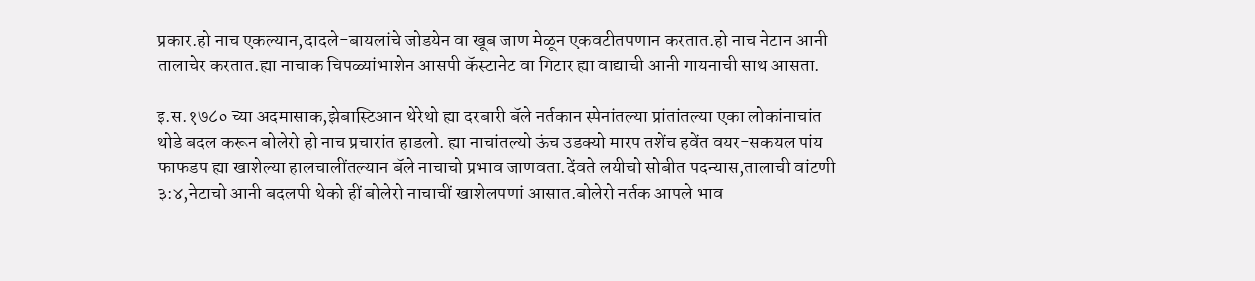प्रकार.हो नाच एकल्यान,दादले-बायलांचे जोडयेन वा खूब जाण मेळून एकवटीतपणान करतात.हो नाच नेटान आनी तालाचेर करतात.ह्या नाचाक चिपळ्यांभाशेन आसपी कॅस्टानेट वा गिटार ह्या वाद्याची आनी गायनाची साथ आसता.

इ.स.१७८० च्या अदमासाक,झेबास्टिआन थेरेथो ह्या दरबारी बॅले नर्तकान स्पेनांतल्या प्रांतांतल्या एका लोकांनाचांत थोडे बदल करून बोलेरो हो नाच प्रचारांत हाडलो. ह्या नाचांतल्यो ऊंच उडक्यो मारप तशेंच हवेंत वयर-सकयल पांय फाफडप ह्या खाशेल्या हालचालींतल्यान बॅले नाचाचो प्रभाव जाणवता.देंवते लयीचो सोबीत पदन्यास,तालाची वांटणी ३:४,नेटाचो आनी बदलपी थेको हीं बोलेरो नाचाचीं खाशेलपणां आसात.बोलेरो नर्तक आपले भाव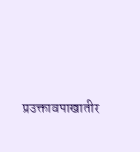प्रउक्तावपाखातीर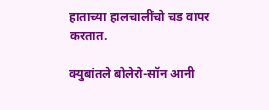हाताच्या हालचालींचो चड वापर करतात.

क्युबांतले बोलेरो-सॉन आनी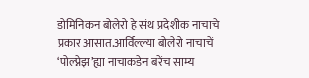डोमिनिकन बोलेरो हे संथ प्रदेशीक नाचाचे प्रकार आसात.आर्विल्ल्या बोलेरो नाचाचें ‘पोल्प्नेझ’ह्या नाचाकडेन बरेंच साम्य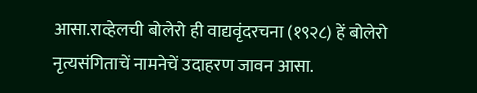आसा.राव्हेलची बोलेरो ही वाद्यवृंदरचना (१९२८) हें बोलेरो नृत्यसंगिताचें नामनेचें उदाहरण जावन आसा.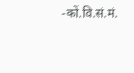-कों.वि.सं.मं.